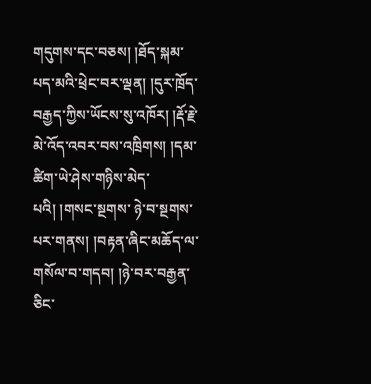གདུགས་དང་བཅས། །ཐོད་སྐམ་པད་མའི་ཕྲེང་བར་ལྡན། །དུར་ཁྲོད་བརྒྱད་ཀྱིས་ཡོངས་སུ་འཁོར། །རྡོ་རྗེ་མེ་འོད་འབར་བས་འཁྲིགས། །དམ་ཚིག་ཡེ་ཤེས་གཉིས་མེད་པའི། །གསང་སྔགས་ ཉེ་བ་སྔགས་པར་གནས། །བརྟན་ཞིང་མཆོད་ལ་གསོལ་བ་གདབ། །ཉེ་བར་བརྒྱན་ཅིང་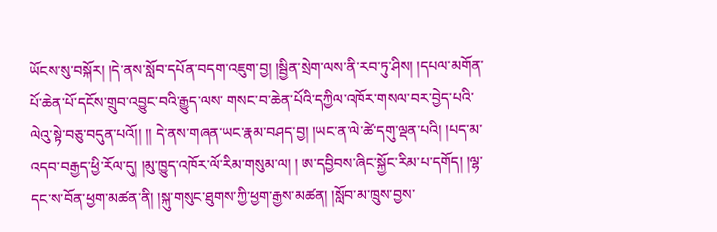ཡོངས་སུ་བསྐོར། །དེ་ནས་སློབ་དཔོན་བདག་འཇུག་བྱ། །སྦྱིན་སྲེག་ལས་ནི་རབ་ཏུ་ཤིས། །དཔལ་མགོན་པོ་ཆེན་པོ་དངོས་གྲུབ་འབྱུང་བའི་རྒྱུད་ལས་ གསང་བ་ཆེན་པོའི་དཀྱིལ་འཁོར་གསལ་བར་བྱེད་པའི་ལེའུ་སྟེ་བཅུ་བདུན་པའོ།། །། དེ་ནས་གཞན་ཡང་རྣམ་བཤད་བྱ། །ཡང་ན་ལེ་ཚེ་དགུ་ལྡན་པའི། །པད་མ་འདབ་བརྒྱད་ཕྱི་རོལ་དུ། །མུ་ཁྱུད་འཁོར་ལོ་རིམ་གསུམ་ལ། ། ཨ་དབྱིབས་ཞིང་སྐྱོང་རིམ་པ་དགོད། །ལྷ་དང་ས་བོན་ཕྱག་མཚན་ནི། །སྐུ་གསུང་ཐུགས་ཀྱི་ཕྱག་རྒྱས་མཚན། །སློབ་མ་ཁྲུས་བྱས་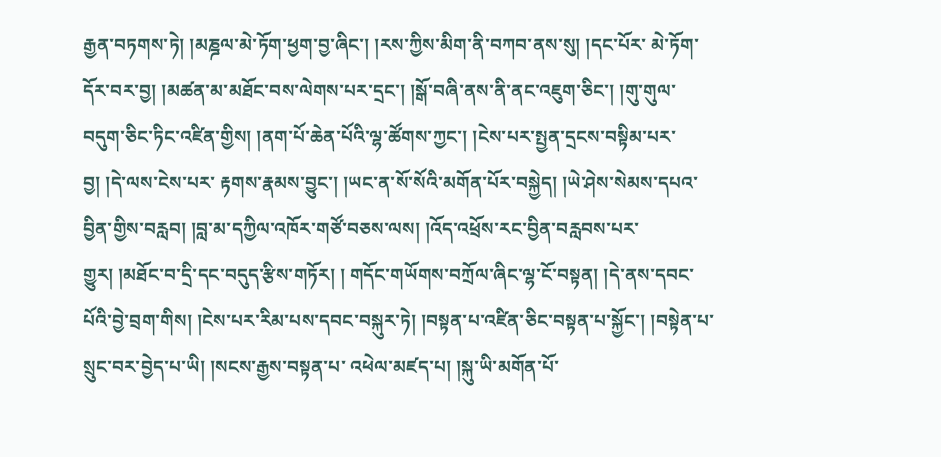རྒྱན་བཏགས་ཏེ། །མཎྜལ་མེ་ཏོག་ཕྱག་བྱ་ཞིང་། །རས་ཀྱིས་མིག་ནི་བཀབ་ནས་སུ། །དང་པོར་ མེ་ཏོག་དོར་བར་བྱ། །མཚན་མ་མཐོང་བས་ལེགས་པར་དྲང་། །སྒོ་བཞི་ནས་ནི་ནང་འཇུག་ཅིང་། །གུ་གུལ་བདུག་ཅིང་ཏིང་འཛིན་གྱིས། །ནག་པོ་ཆེན་པོའི་ལྷ་ཚོགས་ཀྱང་། །ངེས་པར་སྤྱན་དྲངས་བསྟིམ་པར་བྱ། །དེ་ལས་ངེས་པར་ རྟགས་རྣམས་བྱུང་། །ཡང་ན་སོ་སོའི་མགོན་པོར་བསྐྱེད། །ཡེ་ཤེས་སེམས་དཔའ་བྱིན་གྱིས་བརླབ། །བླ་མ་དཀྱིལ་འཁོར་གཙོ་བཅས་ལས། །འོད་འཕྲོས་རང་བྱིན་བརླབས་པར་གྱུར། །མཐོང་བ་དྲི་དང་བདུད་རྩིས་གཏོར། ། གདོང་གཡོགས་བཀྲོལ་ཞིང་ལྷ་ངོ་བསྟན། །དེ་ནས་དབང་པོའི་བྱེ་བྲག་གིས། །ངེས་པར་རིམ་པས་དབང་བསྐུར་ཏེ། །བསྟན་པ་འཛིན་ཅིང་བསྟན་པ་སྐྱོང་། །བསྟེན་པ་སྲུང་བར་བྱེད་པ་ཡི། །སངས་རྒྱས་བསྟན་པ་ འཕེལ་མཛད་པ། །སྐུ་ཡི་མགོན་པོ་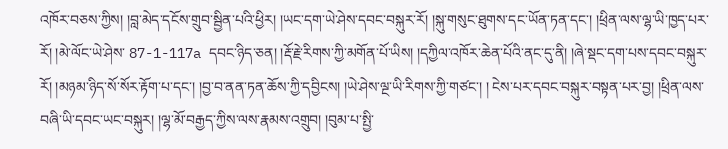འཁོར་བཅས་ཀྱིས། །བླ་མེད་དངོས་གྲུབ་སྦྱིན་པའི་ཕྱིར། །ཡང་དག་ཡེ་ཤེས་དབང་བསྐུར་རོ། །སྐུ་གསུང་ཐུགས་དང་ཡོན་ཏན་དང་། །ཕྲིན་ལས་ལྷ་ཡི་ཁྱད་པར་རོ། །མེ་ལོང་ཡེ་ཤེས་ 87-1-117a དབང་ཉིད་ཅན། །རྡོ་རྗེ་རིགས་ཀྱི་མགོན་པོ་ཡིས། །དཀྱིལ་འཁོར་ཆེན་པོའི་ནང་དུ་ནི། །ཞེ་སྡང་དག་པས་དབང་བསྐུར་རོ། །མཉམ་ཉིད་སོ་སོར་རྟོག་པ་དང་། །བྱ་བ་ནན་ཏན་ཆོས་ཀྱི་དབྱིངས། །ཡེ་ཤེས་ལྔ་ཡི་རིགས་ཀྱི་གཙང་། ། ངེས་པར་དབང་བསྐུར་བསྟན་པར་བྱ། །ཕྲིན་ལས་བཞི་ཡི་དབང་ཡང་བསྐུར། །ལྷ་མོ་བརྒྱད་ཀྱིས་ལས་རྣམས་འགྲུབ། །བུམ་པ་སྤྱི་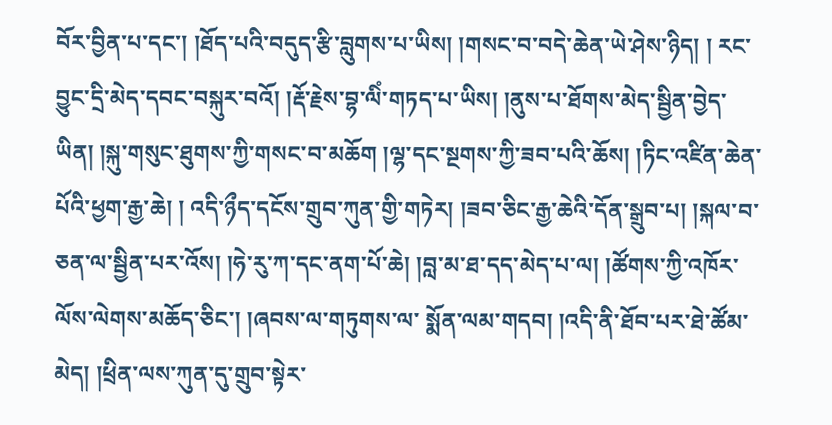བོར་བྱིན་པ་དང་། །ཐོད་པའི་བདུད་རྩི་བླུགས་པ་ཡིས། །གསང་བ་བདེ་ཆེན་ཡེ་ཤེས་ཉིད། ། རང་བྱུང་དྲི་མེད་དབང་བསྐུར་བའོ། །རྡོ་རྗེས་བྷ་ལིཾ་གཏད་པ་ཡིས། །ནུས་པ་ཐོགས་མེད་སྦྱིན་བྱེད་ཡིན། །སྐུ་གསུང་ཐུགས་ཀྱི་གསང་བ་མཆོག །ལྷ་དང་སྔགས་ཀྱི་ཟབ་པའི་ཆོས། །ཏིང་འཛིན་ཆེན་པོའི་ཕྱག་རྒྱ་ཆེ། ། འདི་ཉྀད་དངོས་གྲུབ་ཀུན་གྱི་གཏེར། །ཟབ་ཅིང་རྒྱ་ཆེའི་དོན་སྒྲུབ་པ། །སྐལ་བ་ཅན་ལ་སྦྱིན་པར་འོས། །ཧེ་རུ་ཀ་དང་ནག་པོ་ཆེ། །བླ་མ་ཐ་དད་མེད་པ་ལ། །ཚོགས་ཀྱི་འཁོར་ལོས་ལེགས་མཆོད་ཅིང་། །ཞབས་ལ་གཏུགས་ལ་ སྨོན་ལམ་གདབ། །འདི་ནི་ཐོབ་པར་ཐེ་ཚོམ་མེད། །ཕྲིན་ལས་ཀུན་དུ་གྲུབ་སྟེར་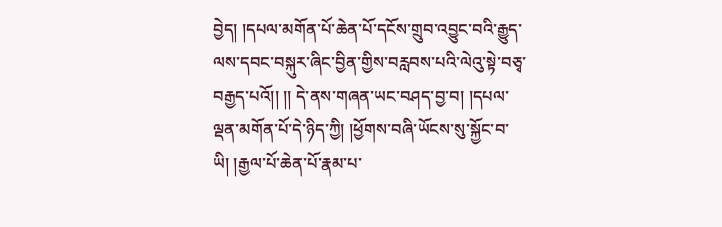བྱེད། །དཔལ་མགོན་པོ་ཆེན་པོ་དངོས་གྲུབ་འབྱུང་བའི་རྒྱུད་ལས་དབང་བསྐུར་ཞིང་བྱིན་གྱིས་བརླབས་པའི་ལེའུ་སྟེ་བཅྭ་བརྒྱད་པའོ།། །། དེ་ནས་གཞན་ཡང་བཤད་བྱ་བ། །དཔལ་ལྡན་མགོན་པོ་དེ་ཉིད་ཀྱི། །ཕྱོགས་བཞི་ཡོངས་སུ་སྐྱོང་བ་ཡི། །རྒྱལ་པོ་ཆེན་པོ་རྣམ་པ་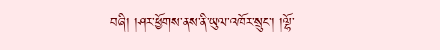བཞི། །ཤར་ཕྱོགས་ནས་ནི་ཡུལ་འཁོར་སྲུང་། །ལྷོ་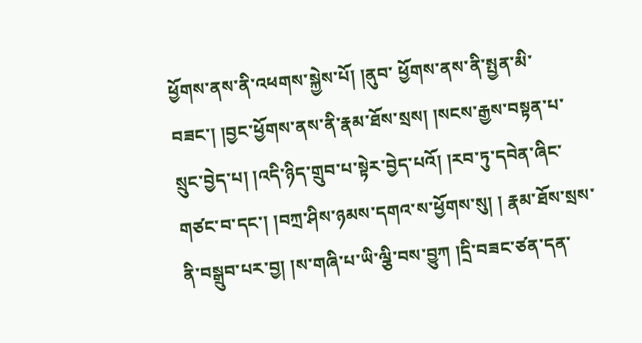ཕྱོགས་ནས་ནི་འཕགས་སྐྱེས་པོ། །ནུབ་ ཕྱོགས་ནས་ནི་སྤྱན་མི་བཟང་། །བྱང་ཕྱོགས་ནས་ནི་རྣམ་ཐོས་སྲས། །སངས་རྒྱས་བསྟན་པ་སྲུང་བྱེད་པ། །འདི་ཉིད་གྲུབ་པ་སྟེར་བྱེད་པའོ། །རབ་ཏུ་དབེན་ཞིང་གཙང་བ་དང་། །བཀྲ་ཤིས་ཉམས་དགའ་ས་ཕྱོགས་སུ། ། རྣམ་ཐོས་སྲས་ནི་བསྒྲུབ་པར་བྱ། །ས་གཞི་པ་ཡི་ལྕི་བས་བྱུཀ །དྲི་བཟང་ཙན་དན་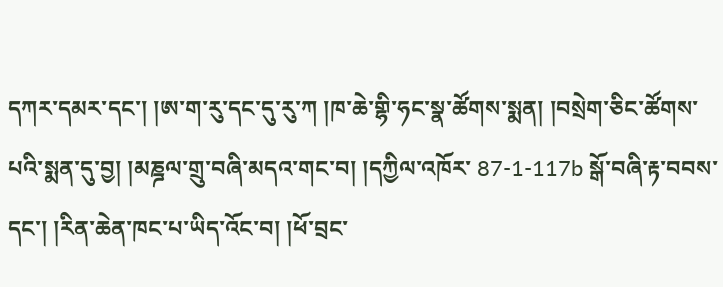དཀར་དམར་དང་། །ཨ་ག་རུ་དང་དུ་རུ་ཀ །ཁ་ཆེ་གྷི་ཧང་སྣ་ཚོགས་སྨན། །བསྲེག་ཅིང་ཚོགས་པའི་སྨན་དུ་བྱ། །མཎྜལ་གྲུ་བཞི་མདའ་གང་བ། །དཀྱིལ་འཁོར་ 87-1-117b སྒོ་བཞི་རྟ་བབས་དང་། །རིན་ཆེན་ཁང་པ་ཡིད་འོང་བ། །ཕོ་བྲང་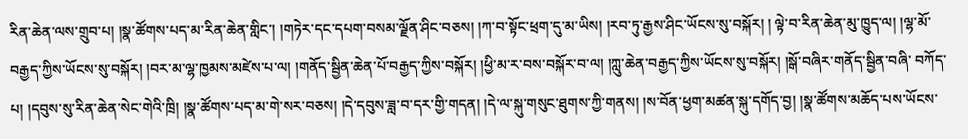རིན་ཆེན་ལས་གྲུབ་པ། །སྣ་ཚོགས་པད་མ་རིན་ཆེན་གླིང་། །གཏེར་དང་དཔག་བསམ་ལྗོན་ཤིང་བཅས། །ཀ་བ་སྟོང་ཕྲག་དུ་མ་ཡིས། །རབ་ཏུ་རྒྱས་ཤིང་ཡོངས་སུ་བསྐོར། ། ལྟེ་བ་རིན་ཆེན་མུ་ཁྱུད་ལ། །ལྷ་མོ་བརྒྱད་ཀྱིས་ཡོངས་སུ་བསྐོར། །བར་མ་ལྷ་ཁྱམས་མཛེས་པ་ལ། །གནོད་སྦྱིན་ཆེན་པོ་བརྒྱད་ཀྱིས་བསྐོར། །ཕྱི་མ་ར་བས་བསྐོར་བ་ལ། །ཀླུ་ཆེན་བརྒྱད་ཀྱིས་ཡོངས་སུ་བསྐོར། །སྒོ་བཞིར་གནོད་སྦྱིན་བཞི་ བཀོད་པ། །དབུས་སུ་རིན་ཆེན་སེང་གེའི་ཁྲི། །སྣ་ཚོགས་པད་མ་གེ་སར་བཅས། །དེ་དབུས་ཟླ་བ་དར་གྱི་གདན། །དེ་ལ་སྐུ་གསུང་ཐུགས་ཀྱི་གནས། །ས་བོན་ཕྱག་མཚན་སྐུ་དགོད་བྱ། །སྣ་ཚོགས་མཆོད་པས་ཡོངས་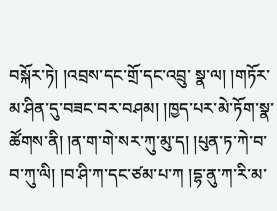བསྐོར་ཏེ། །འབྲས་དང་གྲོ་དང་འབྲུ་ སྣ་ལ། །གཏོར་མ་ཤིན་དུ་བཟང་བར་བཤམ། །ཁྱད་པར་མེ་ཏོག་སྣ་ཚོགས་ནི། །ན་ག་གེ་སར་ཀུ་མུ་ད། །པུན་ཏ་ཀེ་བ་བ་ཀུ་ལི། །བ་ཤི་ཀ་དང་ཙམ་པ་ཀ །དྷ་ནུ་ཀ་རི་མ་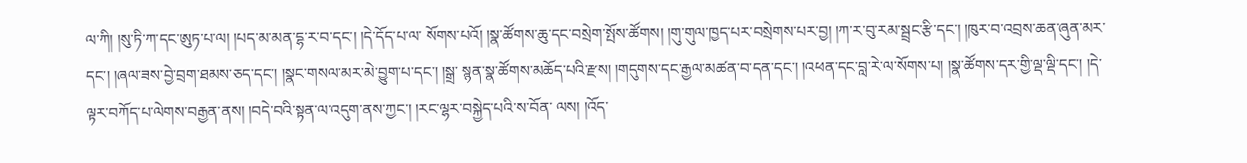ལ་ཀི། །སུ་ཏི་ཀ་དང་ཨུཏ་པ་ལ། །པད་མ་མན་དྷ་ར་བ་དང་། །དེ་དོད་པ་ལ་ སོགས་པའོ། །སྣ་ཚོགས་ཆུ་དང་བསྲེག་སྤོས་ཚོགས། །གུ་གུལ་ཁྱད་པར་བསྲེགས་པར་བྱ། །ཀ་ར་བུ་རམ་སྦྲང་རྩི་དང་། །ཁུར་བ་འབྲས་ཆན་ཞུན་མར་དང་། །ཞལ་ཟས་བྱེ་བྲག་ཐམས་ཅད་དང་། །སྣང་གསལ་མར་མེ་བྱུག་པ་དང་། །སྒྲ་ སྙན་སྣ་ཚོགས་མཆོད་པའི་རྫས། །གདུགས་དང་རྒྱལ་མཚན་བ་དན་དང་། །འཕན་དང་བླ་རེ་ལ་སོགས་པ། །སྣ་ཚོགས་དར་གྱི་ལྡ་ལྡི་དང་། །དེ་ལྟར་བཀོད་པ་ལེགས་བརྒྱན་ནས། །བདེ་བའི་སྟན་ལ་འདུག་ནས་ཀྱང་། །རང་ལྷར་བསྐྱེད་པའི་ས་བོན་ ལས། །འོད་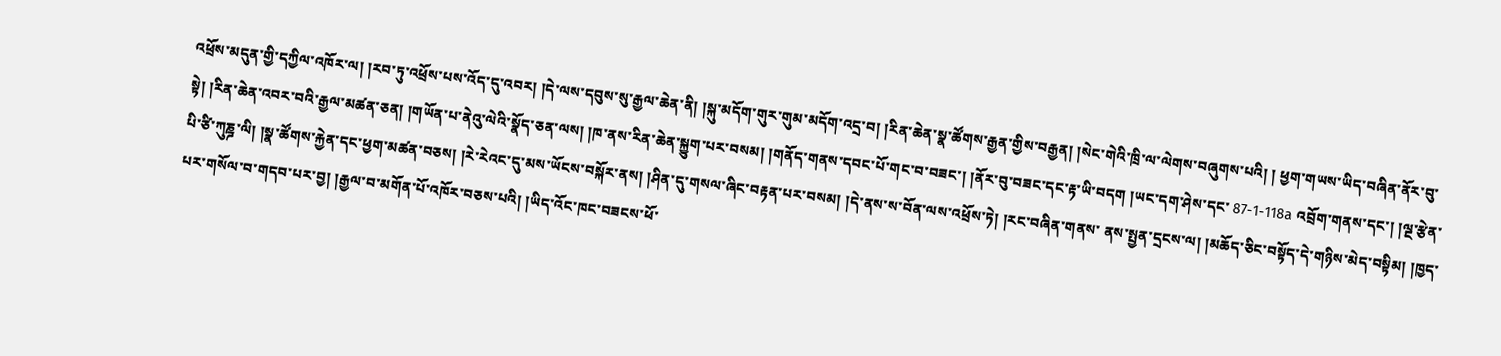འཕྲོས་མདུན་གྱི་དཀྱིལ་འཁོར་ལ། །རབ་ཏུ་འཕྲོས་པས་འོད་དུ་འབར། །དེ་ལས་དབུས་སུ་རྒྱལ་ཆེན་ནི། །སྐུ་མདོག་གུར་གུམ་མདོག་འདྲ་བ། །རིན་ཆེན་སྣ་ཚོགས་རྒྱན་གྱིས་བརྒྱན། །སེང་གེའི་ཁྲི་ལ་ལེགས་བཞུགས་པའི། ། ཕྱག་གཡས་ཡིད་བཞིན་ནོར་བུ་སྟེ། །རིན་ཆེན་འབར་བའི་རྒྱལ་མཚན་ཅན། །གཡོན་པ་ནེའུ་ལེའི་སྣོད་ཅན་ལས། །ཁ་ནས་རིན་ཆེན་སྐྱུག་པར་བསམ། །གནོད་གནས་དབང་པོ་གང་བ་བཟང་། །ནོར་བུ་བཟང་དང་རྟ་ཡི་བདག །ཡང་དག་ཤེས་དང་ 87-1-118a འབྲོག་གནས་དང་། །ལྔ་རྩེན་པི་ཙི་ཀུཎྜ་ལི། །སྣ་ཚོགས་རྐྱེན་དང་ཕྱག་མཚན་བཅས། །རེ་རེའང་དུ་མས་ཡོངས་བསྐོར་ནས། །ཤིན་དུ་གསལ་ཞིང་བརྟན་པར་བསམ། །དེ་ནས་ས་བོན་ལས་འཕྲོས་ཏེ། །རང་བཞིན་གནས་ ནས་སྤྱན་དྲངས་ལ། །མཆོད་ཅིང་བསྟོད་དེ་གཉིས་མེད་བསྟིམ། །ཁྱད་པར་གསོལ་བ་གདབ་པར་བྱ། །རྒྱལ་བ་མགོན་པོ་འཁོར་བཅས་པའི། །ཡིད་འོང་ཁང་བཟངས་ཕོ་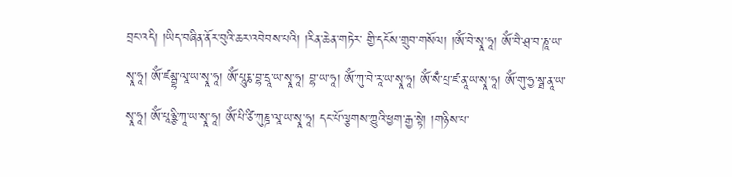བྲང་འདི། །ཡིད་བཞིན་ནོར་བུའི་ཆར་འབེབས་པའི། །རིན་ཆེན་གཏེར་ གྱི་དངོས་གྲུབ་གསོལ། །ཨོཾ་བེ་སྭཱ་ཧཱ། ཨོཾ་བཻ་ཤྲ་བ་ཎཱ་ཡ་སྭཱ་ཧཱ། ཨོཾ་ཛམྦྷ་ལཱ་ཡ་སྭཱ་ཧཱ། ཨོཾ་པཱུརྞ་བྷ་དྲཱ་ཡ་སྭཱ་ཧཱ། བྷ་ཡ་ཧཱ། ཨོཾ་ཀུ་བེ་རཱ་ཡ་སྭཱ་ཧཱ། ཨོཾ་སྃ་པྲ་ཛ་ནཱ་ཡ་སྭཱ་ཧཱ། ཨོཾ་གུ་ཧྱ་སྠ་ནཱ་ཡ་སྭཱ་ཧཱ། ཨོཾ་པཱཉྩི་ཀཱ་ཡ་སྭཱ་ཧཱ། ཨོཾ་པི་ཙི་ཀུཎྜ་ལཱ་ཡ་སྭཱ་ཧཱ། དང་པོ་ལྕགས་ཀྱུའི་ཕྱག་རྒྱ་སྟེ། །གཉིས་པ་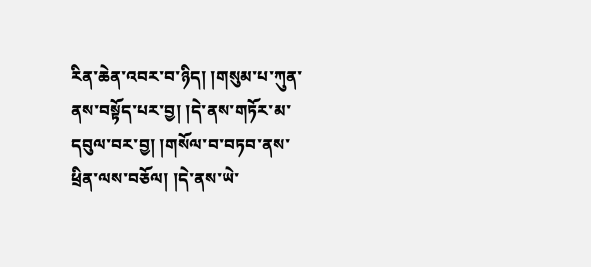རིན་ཆེན་འབར་བ་ཉིད། །གསུམ་པ་ཀུན་ནས་བསྟོད་པར་བྱ། །དེ་ནས་གཏོར་མ་དབུལ་བར་བྱ། །གསོལ་བ་བཏབ་ནས་ཕྲིན་ལས་བཅོལ། །དེ་ནས་ཡེ་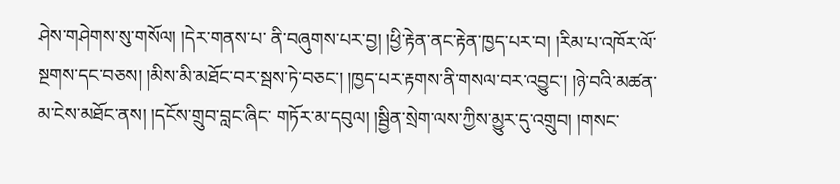ཤེས་གཤེགས་སུ་གསོལ། །དེར་གནས་པ་ ནི་བཞུགས་པར་བྱ། །ཕྱི་རྟེན་ནང་རྟེན་ཁྱད་པར་བ། །རིམ་པ་འཁོར་ལོ་སྔགས་དང་བཅས། །མིས་མི་མཐོང་བར་སྦས་ཏེ་བཅང་། །ཁྱད་པར་རྟགས་ནི་གསལ་བར་འབྱུང་། །ཉེ་བའི་མཚན་མ་ངེས་མཐོང་ནས། །དངོས་གྲུབ་བླང་ཞིང་ གཏོར་མ་དབུལ། །སྦྱིན་སྲེག་ལས་ཀྱིས་མྱུར་དུ་འགྲུབ། །གསང་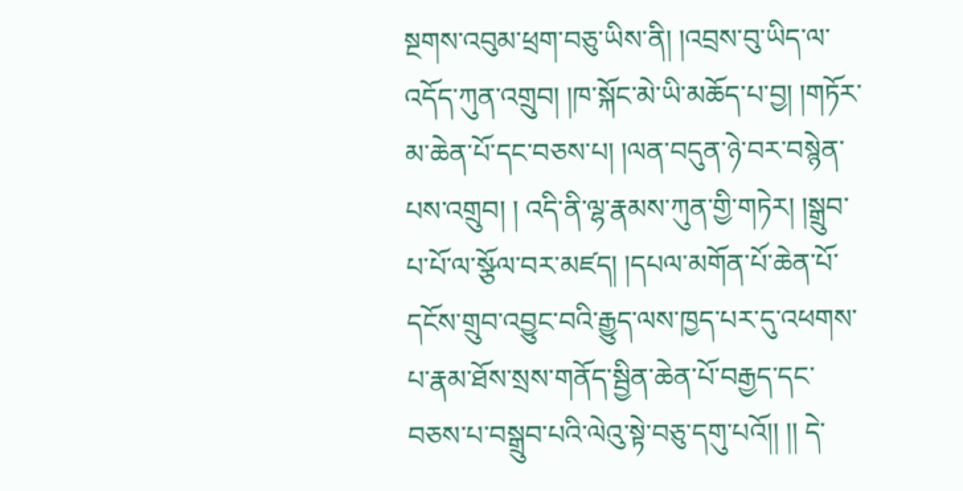སྔགས་འབུམ་ཕྲག་བཅུ་ཡིས་ནི། །འབྲས་བུ་ཡིད་ལ་འདོད་ཀུན་འགྲུབ། །ཁ་སྐོང་མེ་ཡི་མཆོད་པ་བྱ། །གཏོར་མ་ཆེན་པོ་དང་བཅས་པ། །ལན་བདུན་ཉེ་བར་བསྙེན་པས་འགྲུབ། ། འདི་ནི་ལྷ་རྣམས་ཀུན་གྱི་གཏེར། །སྒྲུབ་པ་པོ་ལ་སྩོལ་བར་མཛད། །དཔལ་མགོན་པོ་ཆེན་པོ་དངོས་གྲུབ་འབྱུང་བའི་རྒྱུད་ལས་ཁྱད་པར་དུ་འཕགས་པ་རྣམ་ཐོས་སྲས་གནོད་སྦྱིན་ཆེན་པོ་བརྒྱད་དང་བཅས་པ་བསྒྲུབ་པའི་ལེའུ་སྟེ་བཅུ་དགུ་པའོ།། །། དེ་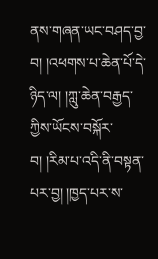ནས་གཞན་ཡང་བཤད་བྱ་བ། །འཕགས་པ་ཆེན་པོ་དེ་ཉིད་ལ། །ཀླུ་ཆེན་བརྒྱད་ཀྱིས་ཡོངས་བསྐོར་བ། །རིམ་པ་འདི་ནི་བསྟན་པར་བྱ། །ཁྱད་པར་ས་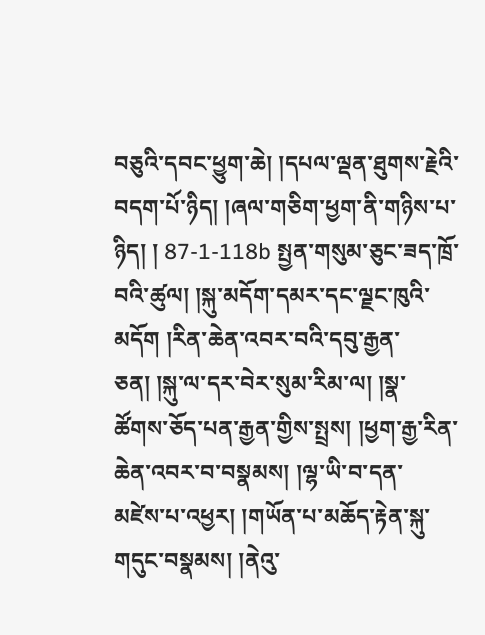བཅུའི་དབང་ཕྱུག་ཆེ། །དཔལ་ལྡན་ཐུགས་རྗེའི་བདག་པོ་ཉིད། །ཞལ་གཅིག་ཕྱག་ནི་གཉིས་པ་ཉིད། ། 87-1-118b སྤྱན་གསུམ་ཅུང་ཟད་ཁྲོ་བའི་ཚུལ། །སྐུ་མདོག་དམར་དང་ལྗང་ཁུའི་མདོག །རིན་ཆེན་འབར་བའི་དབུ་རྒྱན་ཅན། །སྐུ་ལ་དར་བེར་སུམ་རིམ་ལ། །སྣ་ཚོགས་ཅོད་པན་རྒྱན་གྱིས་སྤྲས། །ཕྱག་རྒྱ་རིན་ཆེན་འབར་བ་བསྣམས། །ལྷ་ཡི་བ་དན་ མཛེས་པ་འཕྱར། །གཡོན་པ་མཆོད་རྟེན་སྐུ་གདུང་བསྣམས། །ནེའུ་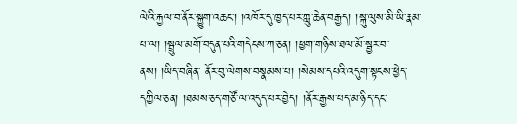ལེའི་རྐྱལ་བ་ནོར་སྐྱུག་འཆང་། །འཁོར་དུ་ཁྱད་པར་ཀླུ་ཆེན་བརྒྱད། །སྐུ་ལུས་མི་ཡི་རྣམ་པ་ལ། །སྦྲུལ་མགོ་བདུན་པའི་གདེངས་ཀ་ཅན། །ཕྱག་གཉིས་ཐལ་མོ་སྦྱར་བ་ནས། །ཡིད་བཞིན་ ནོར་བུ་ལེགས་བསྣམས་པ། །སེམས་དཔའི་འདུག་སྟངས་ཕྱེད་དཀྱིལ་ཅན། །ཐམས་ཅད་གཙོ་ལ་འདུད་པར་བྱེད། །ནོར་རྒྱས་པད་མ་ཉིད་དང་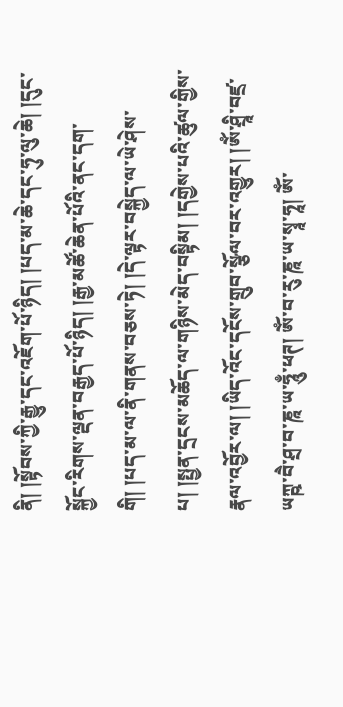ནི། །སྟོབས་ཀྱི་རྒྱུ་དང་འཇོག་པོ་ཉིད། །པད་མ་ཆེ་དང་ཧུ་ལུ་ཆེ། །དུང་སྐྱོང་རིགས་ལྡན་བརྒྱད་པོ་ཉིད། །རྒྱ་མཚོ་ཆེན་པོའི་ནང་དག་ གི། །པད་མ་ལ་ནི་གནས་བཅས་ཏེ། །དེ་ལྟར་བསྐྱེད་ལ་ཡེ་ཤེས་པ། །སྤྱན་དྲངས་མཆོད་ལ་གཉིས་མེད་བསྟིམ། །དགྱེས་པའི་ཚུལ་གྱིས་རྣལ་འབྱོར་ལ། །ཡིད་འོང་དངོས་གྲུབ་སྩོལ་བར་འགྱུར། །ཨོཾ་ཤྲཱི་བཛྲ་ཡཀྵ་བཻ་ཤྲ་བ་ཎཱ་ཡ་ཧཱུྃ་ཕཊ། ཨོཾ་བ་རུ་ཎཱ་ཡ་སྭཱ་ཧཱ། ཨོཾ་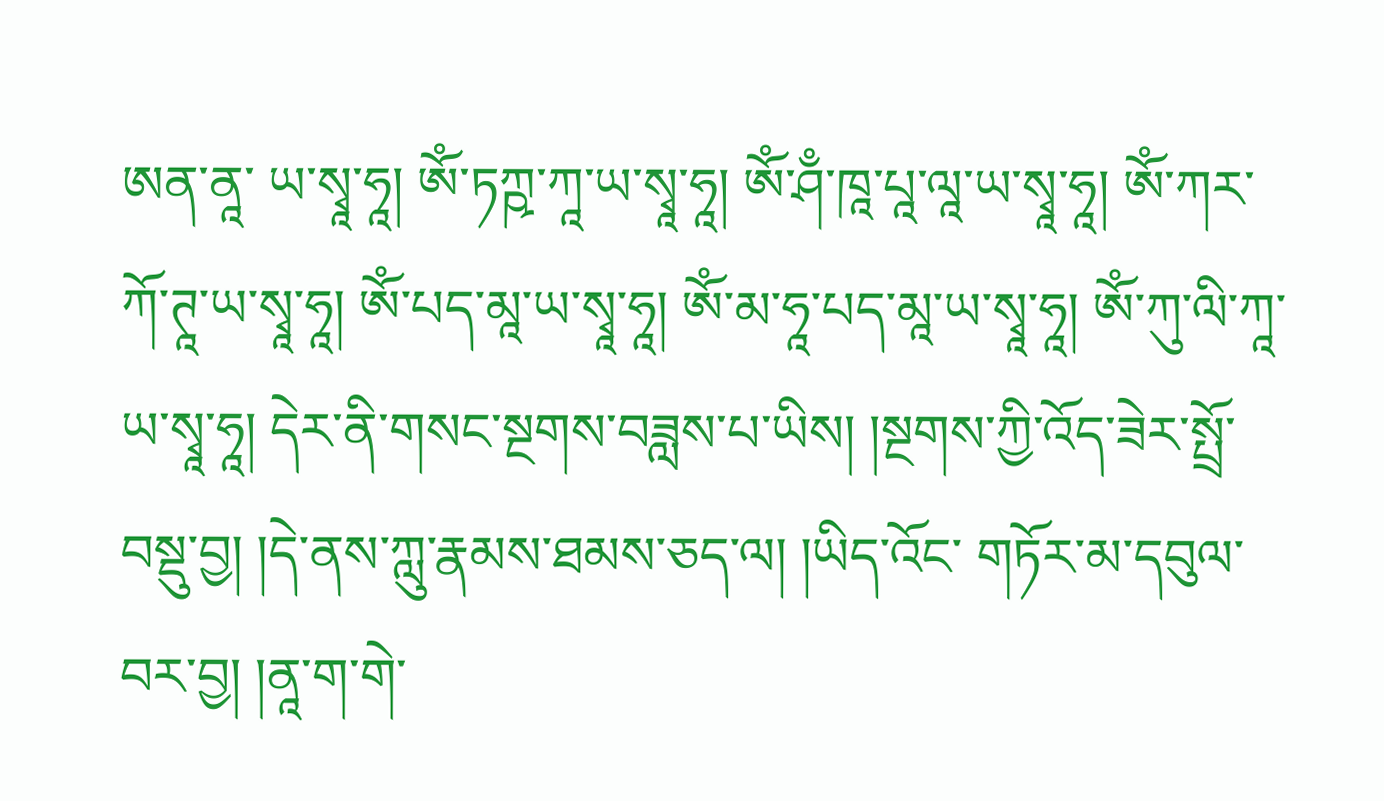ཨན་ནཱ་ ཡ་སྭཱ་ཧཱ། ཨོཾ་ཏཀྵ་ཀཱ་ཡ་སྭཱ་ཧཱ། ཨོཾ་ཤྃ་ཁཱ་པཱ་ལཱ་ཡ་སྭཱ་ཧཱ། ཨོཾ་ཀར་ཀོ་ཊཱ་ཡ་སྭཱ་ཧཱ། ཨོཾ་པད་མཱ་ཡ་སྭཱ་ཧཱ། ཨོཾ་མ་ཧཱ་པད་མཱ་ཡ་སྭཱ་ཧཱ། ཨོཾ་ཀུ་ལི་ཀཱ་ཡ་སྭཱ་ཧཱ། དེར་ནི་གསང་སྔགས་བཟླས་པ་ཡིས། །སྔགས་ཀྱི་འོད་ཟེར་སྤྲོ་བསྡུ་བྱ། །དེ་ནས་ཀླུ་རྣམས་ཐམས་ཅད་ལ། །ཡིད་འོང་ གཏོར་མ་དབུལ་བར་བྱ། །ནཱ་ག་གེ་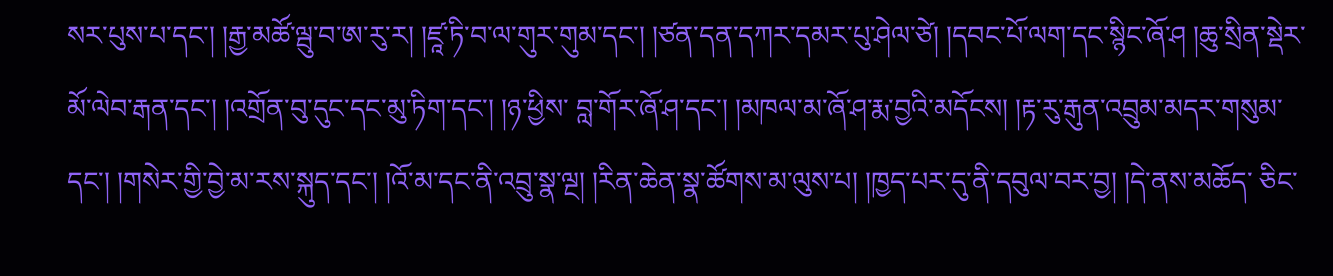སར་པུས་པ་དང་། །རྒྱ་མཚོ་ལྦུ་བ་ཨ་རུ་ར། །ཛཱ་ཏི་བ་ལ་གུར་གུམ་དང་། །ཙན་དན་དཀར་དམར་པུ་ཤེལ་ཙེ། །དབང་པོ་ལག་དང་སྙིང་ཞོ་ཤ །ཆུ་སྲིན་སྡེར་མོ་ལེབ་རྒན་དང་། །འགྲོན་བུ་དུང་དང་མུ་ཏིག་དང་། །ཉ་ཕྱིས་ བླ་གོར་ཞོ་ཤ་དང་། །མཁལ་མ་ཞོ་ཤ་རྨ་བྱའི་མདོངས། །རྟ་རུ་རྒུན་འབྲུམ་མདར་གསུམ་དང་། །གསེར་གྱི་བྱེ་མ་རས་སྐུད་དང་། །འོ་མ་དང་ནི་འབྲུ་སྣ་ལྔ། །རིན་ཆེན་སྣ་ཚོགས་མ་ལུས་པ། །ཁྱད་པར་དུ་ནི་དབུལ་བར་བྱ། །དེ་ནས་མཆོད་ ཅིང་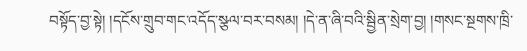བསྟོད་བྱ་སྟེ། །དངོས་གྲུབ་གང་འདོད་སྩལ་བར་བསམ། །དེ་ན་ཞི་བའི་སྦྱིན་སྲེག་བྱ། །གསང་སྔགས་ཁྲི་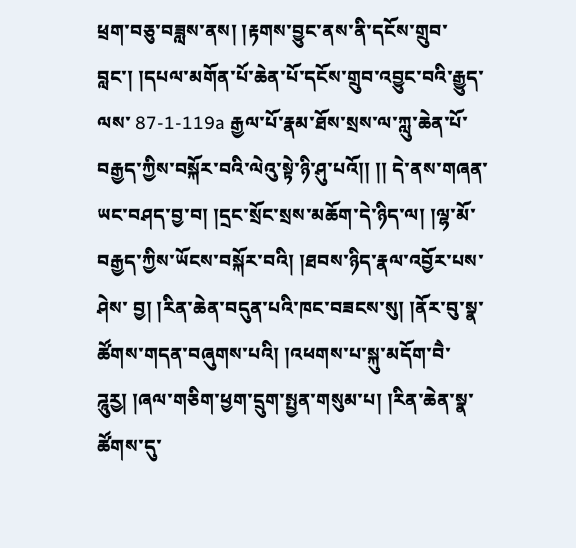ཕྲག་བཅུ་བཟླས་ནས། །རྟགས་བྱུང་ནས་ནི་དངོས་གྲུབ་བླང་། །དཔལ་མགོན་པོ་ཆེན་པོ་དངོས་གྲུབ་འབྱུང་བའི་རྒྱུད་ལས་ 87-1-119a རྒྱལ་པོ་རྣམ་ཐོས་སྲས་ལ་ཀླུ་ཆེན་པོ་བརྒྱད་ཀྱིས་བསྐོར་བའི་ལེའུ་སྟེ་ཉི་ཤུ་པའོ།། །། དེ་ནས་གཞན་ཡང་བཤད་བྱ་བ། །དྲང་སྲོང་སྲས་མཆོག་དེ་ཉིད་ལ། །ལྷ་མོ་བརྒྱད་ཀྱིས་ཡོངས་བསྐོར་བའི། །ཐབས་ཉིད་རྣལ་འབྱོར་པས་ཤེས་ བྱ། །རིན་ཆེན་བདུན་པའི་ཁང་བཟངས་སུ། །ནོར་བུ་སྣ་ཚོགས་གདན་བཞུགས་པའི། །འཕགས་པ་སྐུ་མདོག་བཻ་ཌཱུརྱ། །ཞལ་གཅིག་ཕྱག་དྲུག་སྤྱན་གསུམ་པ། །རིན་ཆེན་སྣ་ཚོགས་དུ་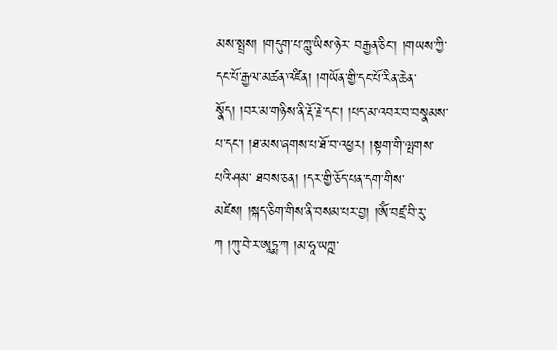མས་སྤྲས། །གདུག་པ་ཀླུ་ཡིས་ཉེར་ བརྒྱན་ཅིང་། །གཡས་ཀྱི་དང་པོ་རྒྱལ་མཚན་འཛིན། །གཡོན་གྱི་དང་པོ་རིན་ཆེན་སྣོད། །བར་མ་གཉིས་ནི་རྡོ་རྗེ་དང་། །པད་མ་འབར་བ་བསྣམས་པ་དང་། །ཐ་མས་ཞགས་པ་ཐོ་བ་འཕྱར། །སྟག་གི་ལྤགས་པའི་ཤམ་ ཐབས་ཅན། །དར་གྱི་ཅོད་པན་དག་གིས་མཛེས། །སྐད་ཅིག་གིས་ནི་བསམ་པར་བྱ། །ཨོཾ་བཛྲ་བི་རུ་ཀ །ཀུ་བེ་ར་ཨཱཏྨ་ཀ །མ་ཧཱ་ཡཀྵ་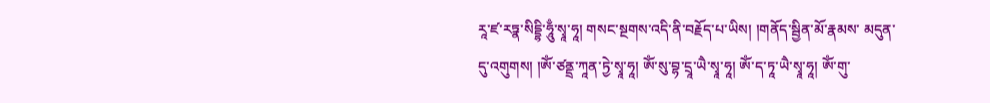རཱ་ཛ་རཏྣ་སིདྡྷི་ཧཱུྃ་སྭཱ་ཧཱ། གསང་སྔགས་འདི་ནི་བརྗོད་པ་ཡིས། །གནོད་སྦྱིན་མོ་རྣམས་ མདུན་དུ་འགུགས། །ཨོཾ་ཙནྡྲ་ཀཱན་ཏྱེ་སྭཱ་ཧཱ། ཨོཾ་སུ་བྷ་དྲཱ་ཡཻ་སྭཱ་ཧཱ། ཨོཾ་ད་ཏཱ་ཡཻ་སྭཱ་ཧཱ། ཨོཾ་གུ་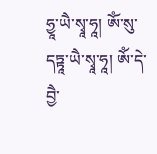ཧྱཱ་ཡཻ་སྭཱ་ཧཱ། ཨོཾ་སུ་དཏྟཱ་ཡཻ་སྭཱ་ཧཱ། ཨོཾ་དེ་བྱཻ་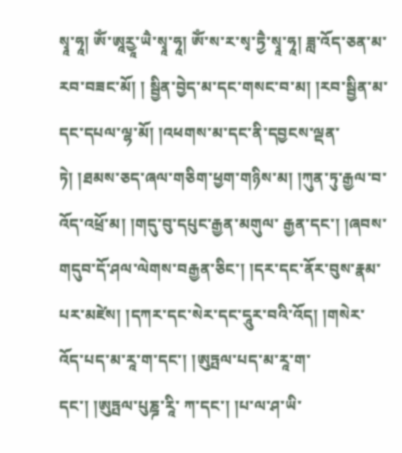སྭཱ་ཧཱ། ཨོཾ་ཨཱརྱཱ་ཡཻ་སྭཱ་ཧཱ། ཨོཾ་ས་ར་སྭ་ཏྱཻ་སྭཱ་ཧཱ། ཟླ་འོད་ཅན་མ་རབ་བཟང་མོ། ། སྦྱིན་བྱེད་མ་དང་གསང་བ་མ། །རབ་སྦྱིན་མ་དང་དཔལ་ལྷ་མོ། །འཕགས་མ་དང་ནི་དབྱངས་ལྡན་ཏེ། །ཐམས་ཅད་ཞལ་གཅིག་ཕྱག་གཉིས་མ། །ཀུན་ཏུ་རྒྱལ་བ་འོད་འཕྲོ་མ། །གདུ་བུ་དཔུང་རྒྱན་མགུལ་ རྒྱན་དང་། །ཞབས་གདུབ་དོ་ཤལ་ལེགས་བརྒྱན་ཅིང་། །དར་དང་ནོར་བུས་རྣམ་པར་མཛེས། །དཀར་དང་སེར་དང་དཱུར་བའི་འོད། །གསེར་འོད་པད་མ་རཱ་ག་དང་། །ཨུཏྤལ་པད་མ་རཱ་ག་དང་། །ཨུཏྤལ་པུཎྜ་རཱི་ ཀ་དང་། །པ་ལ་ཤ་ཡི་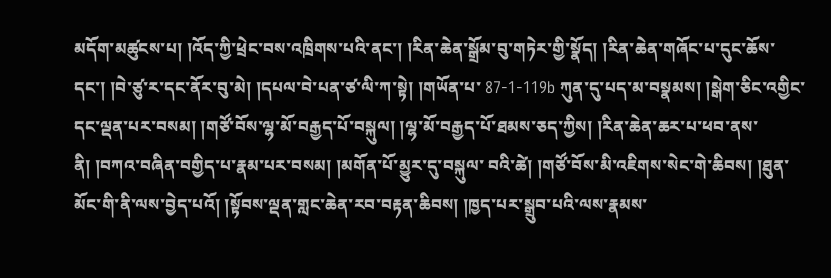མདོག་མཚུངས་པ། །འོད་ཀྱི་ཕྲེང་བས་འཁྲིགས་པའི་ནང་། །རིན་ཆེན་སྒྲོམ་བུ་གཏེར་གྱི་སྣོད། །རིན་ཆེན་གཞོང་པ་དུང་ཆོས་དང་། །བེ་ཙུ་ར་དང་ནོར་བུ་མེ། །དཔལ་བེ་པན་ཙ་ལི་ཀ་སྟེ། །གཡོན་པ་ 87-1-119b ཀུན་དུ་པད་མ་བསྣམས། །སྒེག་ཅིང་འགྱིང་དང་ལྡན་པར་བསམ། །གཙོ་བོས་ལྷ་མོ་བརྒྱད་པོ་བསྐུལ། །ལྷ་མོ་བརྒྱད་པོ་ཐམས་ཅད་ཀྱིས། །རིན་ཆེན་ཆར་པ་ཕབ་ནས་ནི། །བཀའ་བཞིན་བགྱིད་པ་རྣམ་པར་བསམ། །མགོན་པོ་མྱུར་དུ་བསྐུལ་ བའི་ཚེ། །གཙོ་བོས་མི་འཇིགས་སེང་གེ་ཆིབས། །ཐུན་མོང་གི་ནི་ལས་བྱེད་པའོ། །སྟོབས་ལྡན་གླང་ཆེན་རབ་བརྟན་ཆིབས། །ཁྱད་པར་སྒྲུབ་པའི་ལས་རྣམས་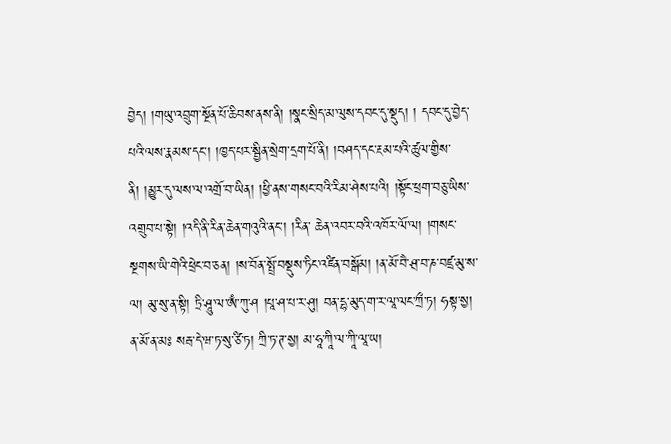བྱེད། །གཡུ་འབྲུག་སྔོན་པོ་ཆིབས་ནས་ནི། །སྣང་སྲིད་མ་ལུས་དབང་དུ་སྡུད། ། དབང་དུ་བྱེད་པའི་ལས་རྣམས་དང་། །ཁྱད་པར་སྦྱིན་སྲེག་དྲག་པོ་ནི། །བཤད་དང་རྔམ་པའི་ཚུལ་གྱིས་ནི། །མྱུར་དུ་ལས་ལ་འགྲོ་བ་ཡིན། །ཕྱི་ནས་གསང་བའི་རིམ་ཤེས་པའི། །སྟོང་ཕྲག་བཅུ་ཡིས་འགྲུབ་པ་སྟེ། །འདི་ནི་རིན་ཆེན་གའུའི་ནང་། །རིན་ ཆེན་འབར་བའི་འཁོར་ལོ་ལ། །གསང་སྔགས་ཡི་གེའི་ཕྲེང་བ་ཅན། །ས་བོན་སྤྲོ་བསྡུས་ཏིང་འཛིན་བསྒོམ། །ན་མོ་བཻ་ཤྲ་བ་ཎ་བཛྲ་མུ་ས་ལ། མུ་སུ་ན་སྟི། ཏྲི་ཤཱུ་ལ་ཨྃ་ཀུ་ཤ །པཱ་ཤ་པ་ར་ཤུ། བན་དྷ་མུད་ག་ར་ལཱ་ལང་ཀྲྀ་ཏ། ཧསྟ་སྱ། ན་མོ་ན་མཿ སརྦ་དེ་ཝ་ཏ་སུ་ཙི་ཏ། ཀྲི་ཏ་ཊ་སྱ། མ་ཧཱ་ཀཱི་ལ་ཀཱི་ལཱ་ཡ།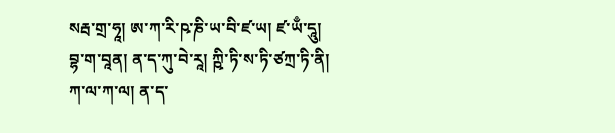སརྦ་གྲ་ཧཱ། ཨ་ཀ་རི་ཥ་ཎི་ཡ་བི་ཛ་ཡ། ཛ་ཡྃ་དཱུ། བྷ་ག་བཱན། ན་ད་ཀུ་བེ་རཱ། ཀྵི་ཏི་ས་ཏི་ཙཀྲ་ཏི་ནི། ཀ་ལ་ཀ་ལ། ན་ད་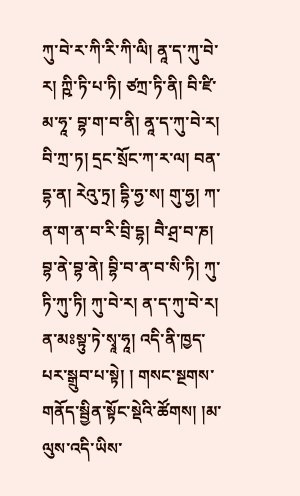ཀུ་བེ་ར་ཀི་རི་ཀི་ལི། ནཱ་ད་ཀུ་བེ་ར། ཀྵི་ཏི་པ་ཏི། ཙཀྲ་ཏི་ནི། བི་ཛི་མ་ཧཱ་ བྷ་ག་བ་ནི། ནཱ་ད་ཀུ་བེ་ར། བི་ཀྲ་ཏ། དྲང་སྲོང་ཀ་ར་ལ། བན་དྷ་ན། རེའུ་ཏྲ། དྷི་ཧྱ་ས། གུ་ཧྱ། ཀ་ན་ག་ན་བ་རི་བྲི་དྷ། བཻ་ཤྲ་བ་ཎ། བྷ་ནེ་བྷ་ནེ། བྷི་བ་ན་བ་སི་ཏི། ཀུ་ཏི་ཀུ་ཏི། ཀུ་བེ་ར། ན་ད་ཀུ་བེ་ར། ན་མཿསྟུ་ཏེ་སྭཱ་ཧཱ། འདི་ནི་ཁྱད་པར་སྒྲུབ་པ་སྟེ། ། གསང་སྔགས་གནོད་སྦྱིན་སྟོང་སྡེའི་ཚོགས། །མ་ལུས་འདི་ཡིས་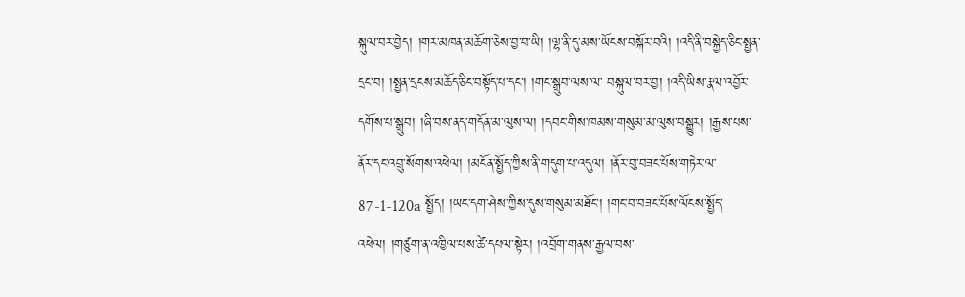སྐུལ་བར་བྱེད། །གར་མཁན་མཆོག་ཅེས་བྱ་བ་ཡི། །ལྷ་ནི་དུ་མས་ཡོངས་བསྐོར་བའི། །འདི་ནི་བསྐྱེད་ཅིང་སྤྱན་དྲང་བ། །སྤྱན་དྲངས་མཆོད་ཅིང་བསྟོད་པ་དང་། །གང་སྒྲུབ་ལས་ལ་ བསྐུལ་བར་བྱ། །འདི་ཡིས་རྣལ་འབྱོར་དགོས་པ་སྒྲུབ། །ཞི་བས་ནད་གདོན་མ་ལུས་ལ། །དབང་གིས་ཁམས་གསུམ་མ་ལུས་བསྒྱུར། །རྒྱས་པས་ནོར་དང་འབྲུ་སོགས་འཕེལ། །མངོན་སྤྱོད་ཀྱིས་ནི་གདུག་པ་འདུལ། །ནོར་བུ་བཟང་པོས་གཏེར་ལ་ 87-1-120a སྤྱོད། །ཡང་དག་ཤེས་ཀྱིས་དུས་གསུམ་མཐོང་། །གང་བ་བཟང་པོས་ལོངས་སྤྱོད་འཕེལ། །གཙུག་ན་འཁྱིལ་པས་ཚེ་དཔལ་སྟེར། །འབྲོག་གནས་རྒྱལ་བས་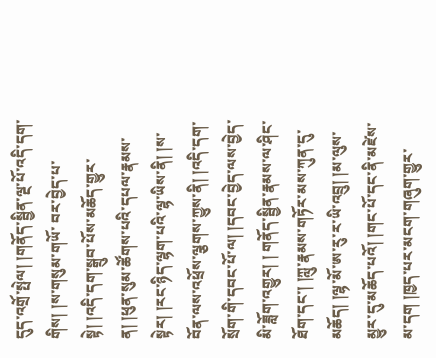དུད་འགྲོ་སྤེལ། །གནོད་སྦྱིན་ལྔ་པོ་འདི་དག་གིས། །ས་གསུམ་གཡོ་ བར་བྱེད་པ་སྟེ། །འདི་དག་སྒྲུབ་པོས་མཆོད་གྱུར་ན། །ཕུན་སུམ་ཚོགས་པའི་དཔལ་རྣམས་སྟེར། །རང་ཉིད་ལྷག་པའི་ལྷ་ཡིས་ནི། །ས་བོན་ལས་འཕྲོས་ལྕགས་ཀྱུས་ནི། །འདི་དག་སྲོག་གི་དབང་པོ་ལ། །དབང་བྱེད་ལས་བྱེད་མི་ཟློག་འགྱུར། ། གནོད་སྦྱིན་རྣམས་ལ་ཤིང་ཐོག་དང་། །ཀླུ་རྣམས་གཏོར་མས་ཀུན་དུ་མཆོད། །ལྷ་མོ་ཨ་རུ་ར་ཡི་འབྲུ། །མ་ལུས་མྱུར་དུ་མཆོད་པའོ། །གང་པོ་དང་ནི་མཛེས་མ་དག །ཁྱད་པར་མངག་གཞུག་གྱུར་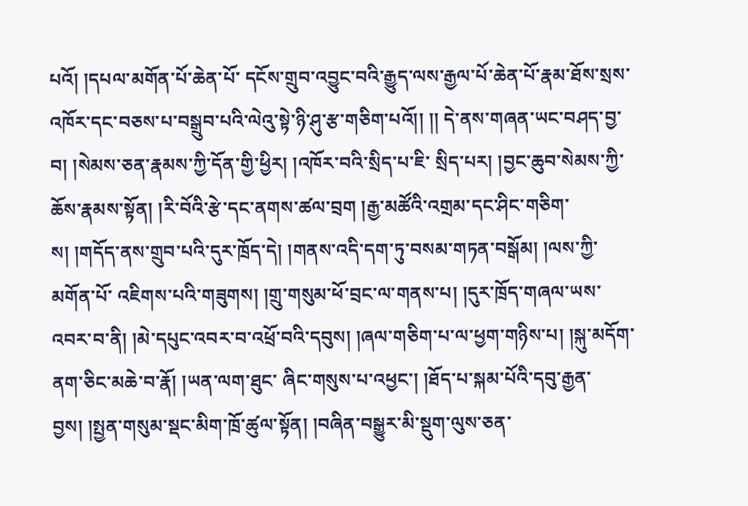པའོ། །དཔལ་མགོན་པོ་ཆེན་པོ་ དངོས་གྲུབ་འབྱུང་བའི་རྒྱུད་ལས་རྒྱལ་པོ་ཆེན་པོ་རྣམ་ཐོས་སྲས་འཁོར་དང་བཅས་པ་བསྒྲུབ་པའི་ལེའུ་སྟེ་ཉི་ཤུ་རྩ་གཅིག་པའོ།། །། དེ་ནས་གཞན་ཡང་བཤད་བྱ་བ། །སེམས་ཅན་རྣམས་ཀྱི་དོན་གྱི་ཕྱིར། །འཁོར་བའི་སྲིད་པ་ཇི་ སྲིད་པར། །བྱང་ཆུབ་སེམས་ཀྱི་ཆོས་རྣམས་སྟོན། །རི་བོའི་རྩེ་དང་ནགས་ཚལ་བྲག །རྒྱ་མཚོའི་འགྲམ་དང་ཤིང་གཅིག་ས། །གདོད་ནས་གྲུབ་པའི་དུར་ཁྲོད་དེ། །གནས་འདི་དག་ཏུ་བསམ་གཏན་བསྒོམ། །ལས་ཀྱི་མགོན་པོ་ འཇིགས་པའི་གཟུགས། །གྲུ་གསུམ་ཕོ་བྲང་ལ་གནས་པ། །དུར་ཁྲོད་གཞལ་ཡས་འབར་བ་ནི། །མེ་དཔུང་འབར་བ་འཕྲོ་བའི་དབུས། །ཞལ་གཅིག་པ་ལ་ཕྱག་གཉིས་པ། །སྐུ་མདོག་ནག་ཅིང་མཆེ་བ་རྣོ། །ཡན་ལག་ཐུང་ ཞིང་གསུས་པ་འཕྱང་། །ཐོད་པ་སྐམ་པོའི་དབུ་རྒྱན་བྱས། །སྤྱན་གསུམ་སྡང་མིག་ཁྲོ་ཚུལ་སྟོན། །བཞིན་བསྒྱུར་མི་སྡུག་ལུས་ཅན་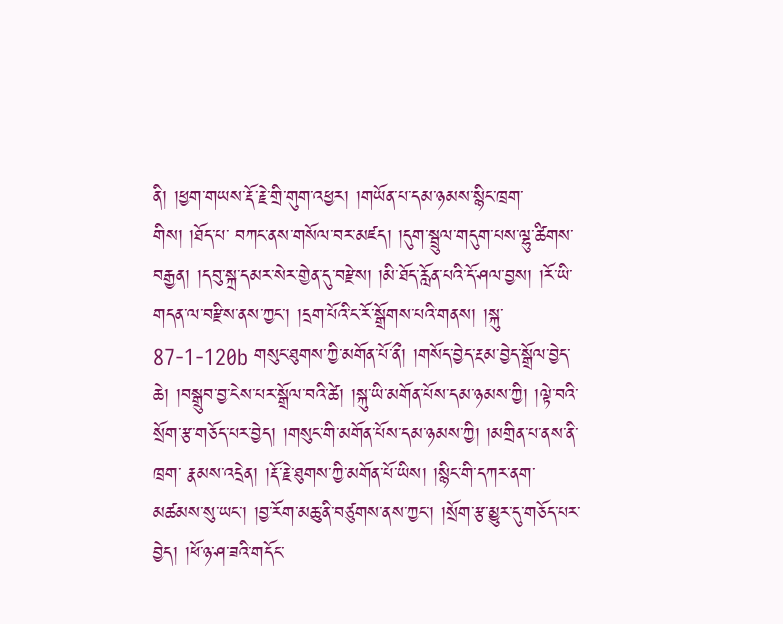ནི། །ཕྱག་གཡས་རྡོ་རྗེ་གྲི་གུག་འཕྱར། །གཡོན་པ་དམ་ཉམས་སྙིང་ཁྲག་གིས། །ཐོད་པ་ བཀང་ནས་གསོལ་བར་མཛད། །དུག་སྦྲུལ་གདུག་པས་ལྷུ་ཚིགས་བརྒྱན། །དབུ་སྐྲ་དམར་སེར་གྱེན་དུ་བརྫེས། །མི་ཐོད་རློན་པའི་དོ་ཤལ་བྱས། །རོ་ཡི་གདན་ལ་བརྫིས་ནས་ཀྱང་། །དྲག་པོའི་ང་རོ་སྒྲོགས་པའི་གནས། །སྐུ་ 87-1-120b གསུང་ཐུགས་ཀྱི་མགོན་པོ་ནྀ། །གསོད་བྱེད་རྔམ་བྱེད་སྒྲོལ་བྱེད་ཆེ། །བསྒྲུབ་བྱ་ངེས་པར་སྒྲོལ་བའི་ཚེ། །སྐུ་ཡི་མགོན་པོས་དམ་ཉམས་ཀྱི། །ལྟེ་བའི་སྲོག་རྩ་གཅོད་པར་བྱེད། །གསུང་གི་མགོན་པོས་དམ་ཉམས་ཀྱི། །མགྲིན་པ་ནས་ནི་ཁྲག་ རྣམས་འདྲེན། །རྡོ་རྗེ་ཐུགས་ཀྱི་མགོན་པོ་ཡིས། །སྙིང་གི་དཀར་ནག་མཚམས་སུ་ཡང་། །བྱ་རོག་མཆུ་ནི་བཙུགས་ནས་ཀྱང་། །སྲོག་རྩ་མྱུར་དུ་གཅོད་པར་བྱེད། །ཕོ་ཉ་ཤ་ཟའི་གདོང་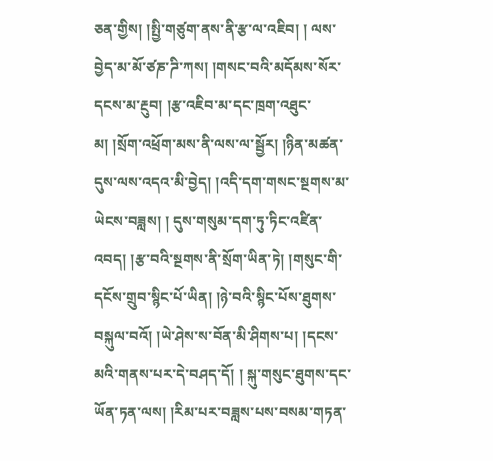ཅན་གྱིས། །སྤྱི་གཙུག་ནས་ནི་རྩ་ལ་འཇིབ། ། ལས་བྱེད་མ་མོ་ཙཎ་ཌི་ཀས། །གསང་བའི་མདོམས་སོར་དངས་མ་རྔུབ། །རྩ་འཇིབ་མ་དང་ཁྲག་འཐུང་མ། །སྲོག་འཕྲོག་མས་ནི་ལས་ལ་སྦྱོར། །ཉིན་མཚན་དུས་ལས་འདའ་མི་བྱེད། །འདི་དག་གསང་སྔགས་མ་ཡེངས་བཟླས། ། དུས་གསུམ་དག་ཏུ་ཏིང་འཛིན་འབད། །རྩ་བའི་སྔགས་ནི་སྲོག་ཡིན་ཏེ། །གསུང་གི་དངོས་གྲུབ་སྙིང་པོ་ཡིན། །ཉེ་བའི་སྙིང་པོས་ཐུགས་བསྐུལ་བའོ། །ཡེ་ཤེས་ས་བོན་མི་ཤིགས་པ། །དངས་མའི་གནས་པར་དེ་བཤད་དོ། ། སྐུ་གསུང་ཐུགས་དང་ཡོན་ཏན་ལས། །རིམ་པར་བཟླས་པས་བསམ་གཏན་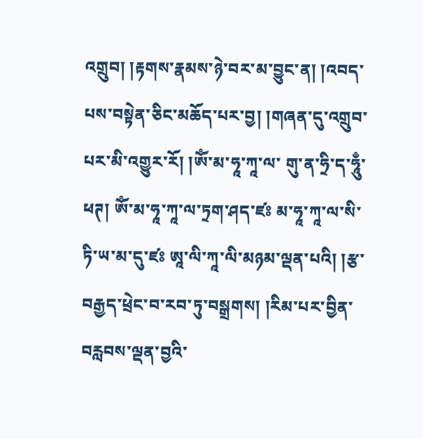འགྲུབ། །རྟགས་རྣམས་ཉེ་བར་མ་བྱུང་ན། །འབད་པས་བསྟེན་ཅིང་མཆོད་པར་བྱ། །གཞན་དུ་འགྲུབ་པར་མི་འགྱུར་རོ། །ཨོཾ་མ་ཧཱ་ཀཱ་ལ་ གུ་ན་ཧྲི་ད་ཧཱུྃ་ཕཊ། ཨོཾ་མ་ཧཱ་ཀཱ་ལ་ཏྲག་ཤད་ཛཿ མ་ཧཱ་ཀཱ་ལ་སི་ཏི་ཡ་མ་དུ་ཛཿ ཨཱ་ལི་ཀཱ་ལི་མཉམ་ལྡན་པའི། །རྩ་བརྒྱད་ཕྲེང་བ་རབ་ཏུ་བསྒྲགས། །རིམ་པར་བྱིན་བརླབས་ལྡན་བྱའི་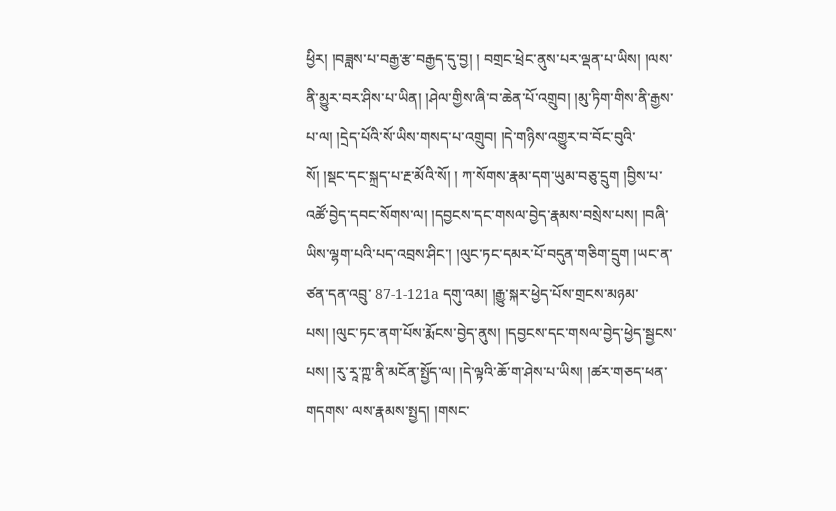ཕྱིར། །བཟླས་པ་བརྒྱ་རྩ་བརྒྱད་དུ་བྱ། ། བགྲང་ཕྲེང་ནུས་པར་ལྡན་པ་ཡིས། །ལས་ནི་མྱུར་བར་ཤིས་པ་ཡིན། །ཤེལ་གྱིས་ཞི་བ་ཆེན་པོ་འགྲུབ། །མུ་ཏིག་གིས་ནི་རྒྱས་པ་ལ། །དྲེད་པོའི་སོ་ཡིས་གསད་པ་འགྲུབ། །དེ་གཉིས་འགྱུར་བ་བོང་བུའི་སོ། །སྡང་དང་སྐྲད་པ་རྔ་མོའི་སོ། ། ཀ་སོགས་རྣམ་དག་ཡུམ་བཅུ་དྲུག །བྱིས་པ་འཚོ་བྱེད་དབང་སོགས་ལ། །དབྱངས་དང་གསལ་བྱེད་རྣམས་བསྲེས་པས། །བཞི་ཡིས་ལྷག་པའི་པད་འབྲས་ཤིང་། །ལུང་ཏང་དམར་པོ་བདུན་གཅིག་དྲུག །ཡང་ན་ཙན་དན་འབྲུ་ 87-1-121a དགུ་འམ། །རྒྱུ་སྐར་ཕྱེད་པོས་གྲངས་མཉམ་པས། །ལུང་ཏང་ནག་པོས་རྨོངས་བྱེད་ནུས། །དབྱངས་དང་གསལ་བྱེད་ཕྱེད་སྦྱངས་པས། །རུ་རཱ་ཀྵ་ནི་མངོན་སྤྱོད་ལ། །དེ་ལྟའི་ཆོ་ག་ཤེས་པ་ཡིས། །ཚར་གཅད་ཕན་གདགས་ ལས་རྣམས་སྤྱད། །གསང་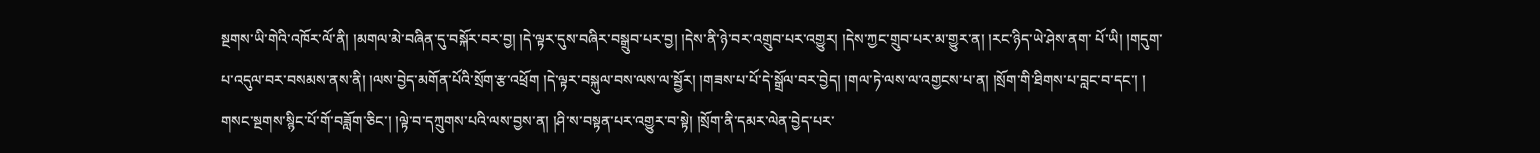སྔགས་ཡི་གེའི་འཁོར་ལོ་ནི། །མགལ་མེ་བཞིན་དུ་བསྐོར་བར་བྱ། །དེ་ལྟར་དུས་བཞིར་བསྒྲུབ་པར་བྱ། །དེས་ནི་ཉེ་བར་འགྲུབ་པར་འགྱུར། །དེས་ཀྱང་གྲུབ་པར་མ་གྱུར་ན། །རང་ཉིད་ཡེ་ཤེས་ནག་ པོ་ཡི། །གདུག་པ་འདུལ་བར་བསམས་ནས་ནི། །ལས་བྱེད་མགོན་པོའི་སྲོག་རྩ་འཕྲོག །དེ་ལྟར་བསྐུལ་བས་ལས་ལ་སྦྱོར། །གཟས་པ་པོ་དེ་སྒྲོལ་བར་བྱེད། །གལ་ཏེ་ལས་ལ་འགྱངས་པ་ན། །སྲོག་གི་ཐིགས་པ་བླང་བ་དང་། ། གསང་སྔགས་སྙིང་པོ་གོ་བཟློག་ཅིང་། །ལྟེ་བ་དཀྲུགས་པའི་ལས་བྱས་ན། །ཤི་ས་བསྟན་པར་འགྱུར་བ་སྟེ། །སྲོག་ནི་དམར་ལེན་བྱེད་པར་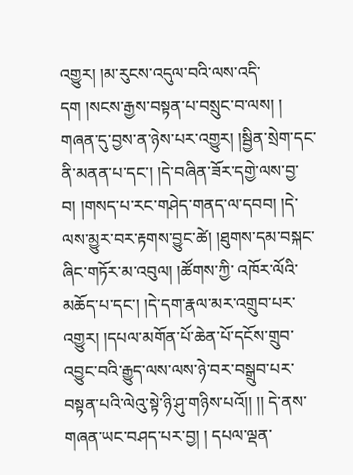འགྱུར། །མ་རུངས་འདུལ་བའི་ལས་འདི་དག །སངས་རྒྱས་བསྟན་པ་བསྲུང་བ་ལས། ། གཞན་དུ་བྱས་ན་ཉེས་པར་འགྱུར། །སྦྱིན་སྲེག་དང་ནི་མནན་པ་དང་། །དེ་བཞིན་ཟོར་དགྱེ་ལས་བྱ་བ། །གསད་པ་རང་གཤེད་གནད་ལ་དབབ། །དེ་ལས་མྱུར་བར་རྟགས་བྱུང་ཚེ། །ཐུགས་དམ་བསྐང་ཞིང་གཏོར་མ་འབུལ། །ཚོགས་ཀྱི་ འཁོར་ལོའི་མཆོད་པ་དང་། །དེ་དག་རྣལ་མར་འགྲུབ་པར་འགྱུར། །དཔལ་མགོན་པོ་ཆེན་པོ་དངོས་གྲུབ་འབྱུང་བའི་རྒྱུད་ལས་ལས་ཉེ་བར་བསྒྲུབ་པར་བསྟན་པའི་ལེའུ་སྟེ་ཉི་ཤུ་གཉིས་པའོ།། །། དེ་ནས་གཞན་ཡང་བཤད་པར་བྱ། ། དཔལ་ལྡན་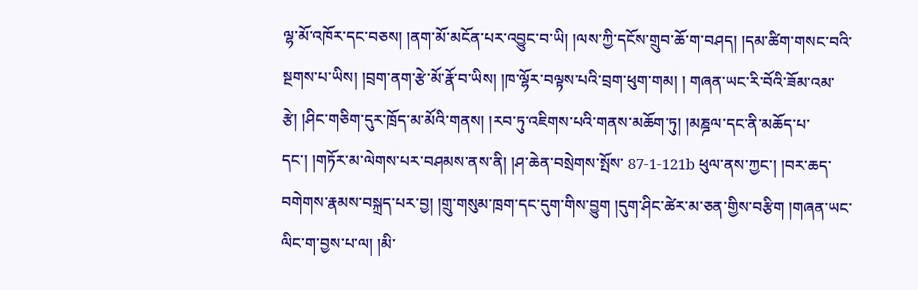ལྷ་མོ་འཁོར་དང་བཅས། །ནག་མོ་མངོན་པར་འབྱུང་བ་ཡི། །ལས་ཀྱི་དངོས་གྲུབ་ཆོ་ག་བཤད། །དམ་ཚིག་གསང་བའི་སྔགས་པ་ཡིས། །བྲག་ནག་རྩེ་མོ་རྣོ་བ་ཡིས། །ཁ་ལྷོར་བལྟས་པའི་བྲག་ཕུག་གམ། ། གཞན་ཡང་རི་བོའི་ཟོམ་འམ་རྩེ། །ཤིང་གཅིག་དུར་ཁྲོད་མ་མོའི་གནས། །རབ་ཏུ་འཇིགས་པའི་གནས་མཆོག་ཏུ། །མཎྜལ་དང་ནི་མཆོད་པ་དང་། །གཏོར་མ་ལེགས་པར་བཤམས་ནས་ནི། །ཤ་ཆེན་བསྲེགས་སྤོས་ 87-1-121b ཕུལ་ནས་ཀྱང་། །བར་ཆད་བགེགས་རྣམས་བསྐྲད་པར་བྱ། །གྲུ་གསུམ་ཁྲག་དང་དུག་གིས་བྱུག །དུག་ཤིང་ཚེར་མ་ཅན་གྱིས་བརྩིག །གཞན་ཡང་ལིང་ག་བྱས་པ་ལ། །མི་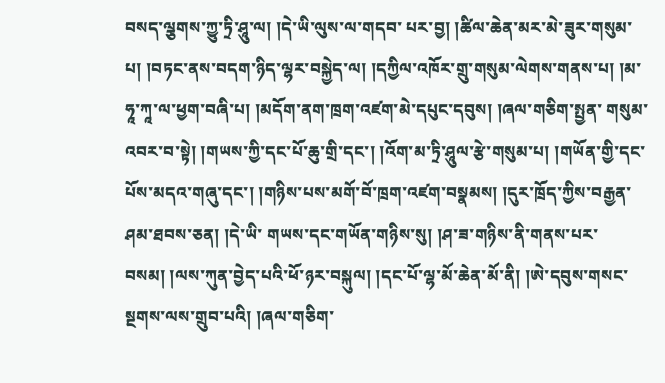བསད་ལྕགས་ཀྱུ་ཏྲི་ཤཱུ་ལ། །དེ་ཡི་ལུས་ལ་གདབ་ པར་བྱ། །ཚིལ་ཆེན་མར་མེ་ཟུར་གསུམ་པ། །བཏང་ནས་བདག་ཉིད་ལྷར་བསྐྱེད་ལ། །དཀྱིལ་འཁོར་གྲུ་གསུམ་ལེགས་གནས་པ། །མ་ཧཱ་ཀཱ་ལ་ཕྱག་བཞི་པ། །མདོག་ནག་ཁྲག་འཛག་མེ་དཔུང་དབུས། །ཞལ་གཅིག་སྤྱན་ གསུམ་འབར་བ་སྟེ། །གཡས་ཀྱི་དང་པོ་ཆུ་གྲི་དང་། །འོག་མ་ཏྲི་ཤཱུལ་རྩེ་གསུམ་པ། །གཡོན་གྱི་དང་པོས་མདའ་གཞུ་དང་། །གཉིས་པས་མགོ་བོ་ཁྲག་འཛག་བསྣམས། །དུར་ཁྲོད་ཀྱིས་བརྒྱན་ཤམ་ཐབས་ཅན། །དེ་ཡི་ གཡས་དང་གཡོན་གཉིས་སུ། །ཤ་ཟ་གཉིས་ནི་གནས་པར་བསམ། །ལས་ཀུན་བྱེད་པའི་ཕོ་ཉར་བསྐུལ། །དང་པོ་ལྷ་མོ་ཆེན་མོ་ནི། །ཨེ་དབུས་གསང་སྔགས་ལས་གྲུབ་པའི། །ཞལ་གཅིག་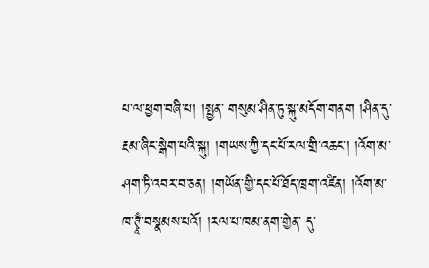པ་ལ་ཕྱག་བཞི་པ། །སྤྱན་ གསུམ་ཤིན་ཏུ་སྐུ་མདོག་གནག །ཤིན་དུ་རྔམ་ཞིང་སྒེག་པའི་སྐུ། །གཡས་ཀྱི་དང་པོ་རལ་གྲི་འཆང་། །འོག་མ་ཤག་ཏི་འབར་བ་ཅན། །གཡོན་གྱི་དང་པོ་ཐོད་ཁྲག་འཛིན། །འོག་མ་ཁ་ཊྭཱྃ་བསྣམས་པའོ། །རལ་པ་ཁམ་ནག་གྱེན་ དུ་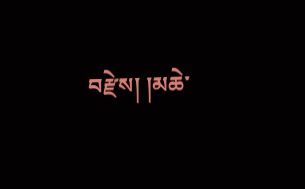བརྫེས། །མཆེ་